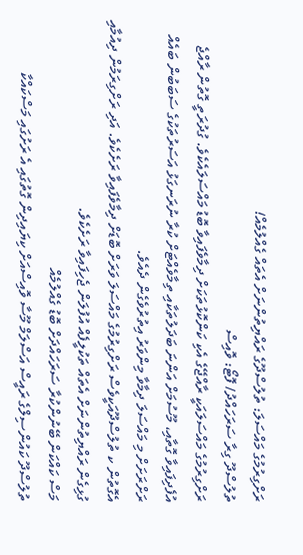ރަށްގިރުމުގެ މައްސަލަ: ތުލުސްދޫގެ ރައްޔިތުންނަށް އެތައް ގެއްލުމެއް!
ތުލުސްދޫ ގިރާ ސަރަހައްދު/ ފޮޓޯ: ވޮއިސް
ރަށްގިރުމުގެ މައްސަލައަކީ ރާއްޖޭގެ އެކި ކަންކޮޅުތަކަށް ދިމާވެފައިވާ ބޮޑު މައްސަލައެކެވެ. ގުދުރަތީ ގޮތުން ރާއްޖެ އުފެދިފައިވާ ގޮތާއި، މޫސުމަށް އަންނަ ބަދަލުތަކާއި ތިމާވެއްޓަށް ކުރާ ނުރަނގަޅު އަސަރުތަކުގެ ސަބަބުން ބައެއް ރަށްރަށަށް މި މައްސަލަ ދިމާވާ މިންވަރު އިތުރުވެގެން ދެއެވެ.
އެގޮތުން ކ ތުލުސްދޫއަކީވެސް ރަށްގިރުމުގެ މައްސަލަ ވަރަށް ބޮޑަށް ދިމާވެފައިވާ ރަށެކެވެ. އަދި ރަށްގިރަމުން ދިއުމާއި ގުޅިގެން ރައްޔިތުންނަށް އެތައް ތަކުލީފެއް އުފުލަން ޖެހިފައިވާ ރަށެކެވެ.
މަސް ކައްކަން ބޭނުންކުރާ ސަރަހައްދަށް ބޮޑު ގެއްލުމެއް
ތުލުސްދޫ ކައުންސިލްގެ ރައީސް އަސްލަމް މޫސާ ވޮއިސްއަށް ކިޔައިދިން ގޮތުގައި އެ ރަށުގައި މަސްކައްކާ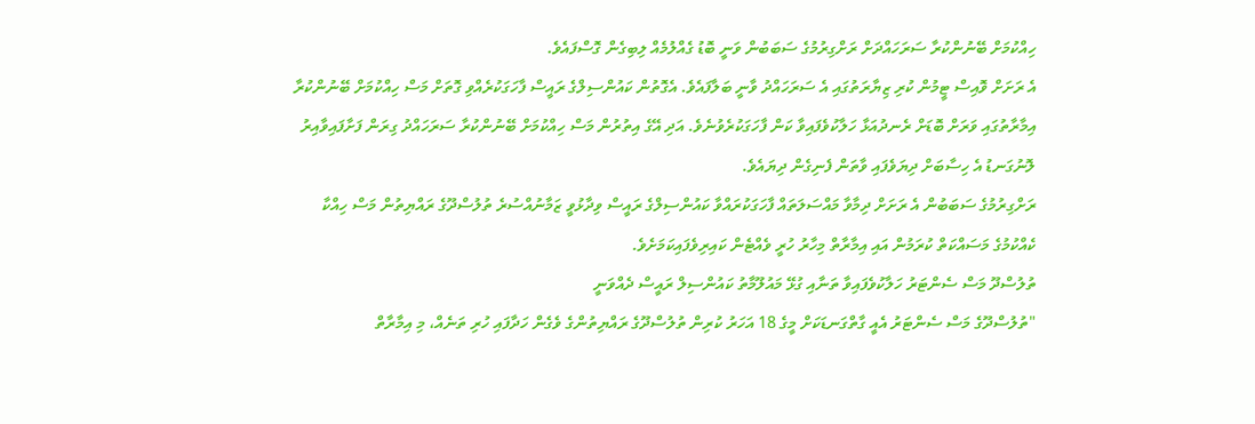ހިއްކުމަށް ބޭނުންކުރާ ސަރަހައްދަށް ރަށްގިރުމުގެ ސަބަބުން ވަނީ ބޮޑު ގެއްލުމެއް ލިބިގެން ގޮސްފައެވެ.
އެ ރަށަށް ވޮއިސް ޓީމުން ކުރި ޒިޔާރަތުގައި އެ ސަރަހައްދު ވާނީ ބަލާފައެވެ. އެގޮތުން ކައުންސިލްގެ ރައީސް ފާހަގަކުރެއްވި ގޮތަށް މަސް ހިއްކުމަށް ބޭނުންކުރާ އިމާރާތުގައި ވަރަށް ބޮޑަށް ރެނދުއަޅާ ހަލާކުވެފައިވާ ކަން ފާހަގަކުރެވުނެވެ. އަދި އޭގެ އިތުރުން މަސް ހިއްކުމަށް ބޭނުންކުރާ ސަރަހައްދު ގިރަން ފަށާފައިވާއިރު ލޮނުގަނޑު އެ ހިސާބަށް ދިޔަވެފައި ވާތަން ފެނިގެން ދިޔައެވެ.
ރަށްގިރުމުގެ ސަބަބުން އެ ރަށަށް ދިމާވާ މައްސަލަތައް ފާހަގަކުރައްވާ ކައުންސިލްގެ ރައީސް ވިދާޅުވީ ޒަމާނުއްސުރެ ތުލުސްދޫގެ ރައްޔިތުން މަސް ހިއްކާ ކެއްކުމުގެ މަސައްކަތް ކުރަމުން އައި އިމާރާތް މިހާރު ހުރީ ވެއްޓެން ކައިރިވެފައިކަމަށެވެ.
ތުލުސްދޫ މަސް ސެންޓަރު ހަލާކުވެފައިވާ ތަނާއި ގުޅޭ މައުލޫމާތު ކައުންސިލް ރައީސް ދެއްވަނީ
"ތުލުސްދޫގެ މަސް ސެންޓަރު އެއީ ގާތްގަނޑަކަށް މީގެ 18 އަހަރު ކުރިން ތުލުސްދޫގެ ރައްޔިތުންގެ ވެގެން ހަދާފައި ހުރި ތަނެއް، މި އިމާރާތް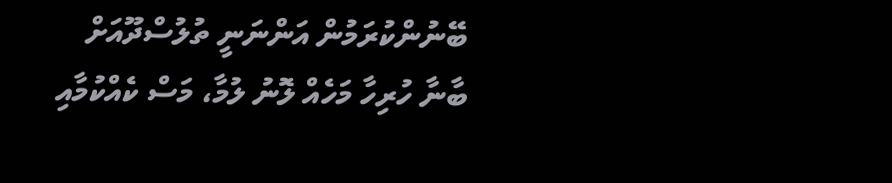ބޭނުންކުރަމުން އަންނަނީ ތުލުސްދޫއަށް ބާނާ ހުރިހާ މަހެއް ލޮނު ލުމާ، މަސް ކެއްކުމާއި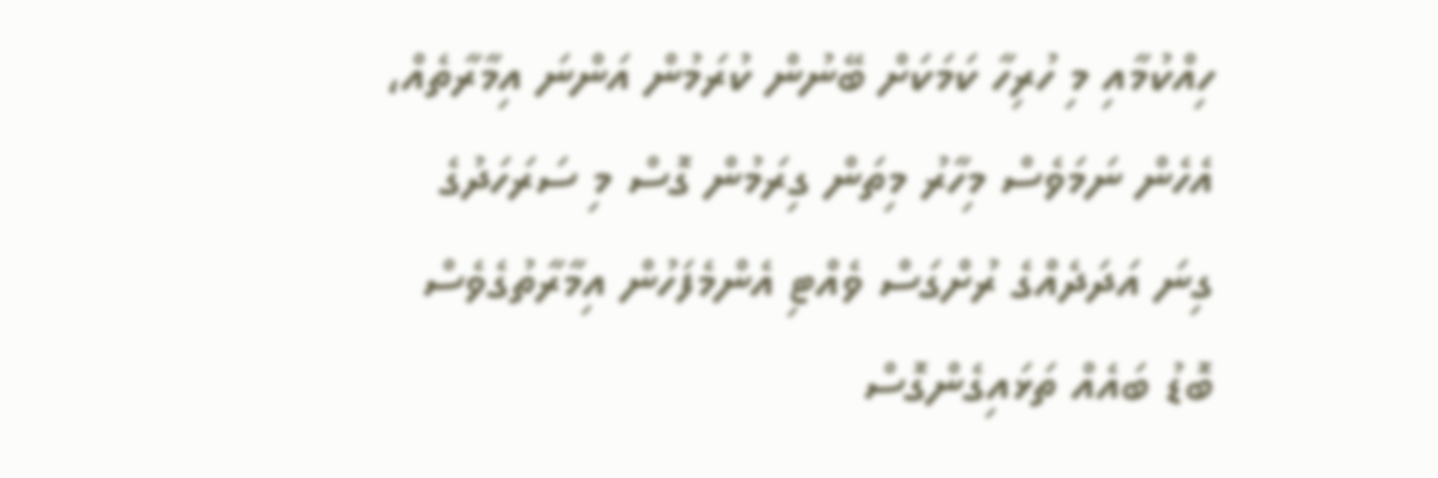ހިއްކުމާއި މި ހުރިހާ ކަމަކަށް ބޭނުން ކުރަމުން އަންނަ އިމާރާތެއް، އެހެން ނަމަވެސް މިހާރު މިތަން ގިރަމުން ގޮސް މި ސަރަހަދުގެ ގިނަ އަދަދެއްގެ ރުށްގަސް ވެއްޓި އެންމެފަހުން އިމާރާތުގެވެސް ބޮޑު ބައެއް ތަޅައިގެންގޮސް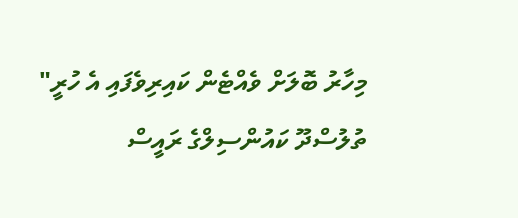މިހާރު ބޮލަށް ވެއްޓެން ކައިރިވެފައި އެ ހުރީ"
ތުލުސްދޫ ކައުންސިލްގެ ރައީސް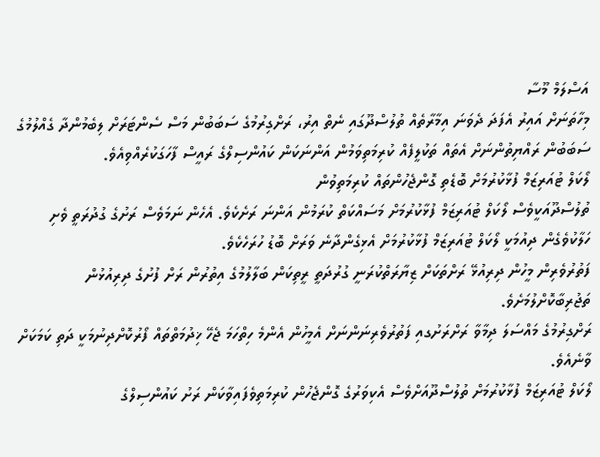އަސްލަމް މޫސާ
މިހާތަނަށް އައިރު އެފަދަ ދެވަނަ އިމާރާތެއް ތުލުސްދޫގައި ނެތް އިރު، ރަށްގިރުމުގެ ސަބަބުން މަސް ސެންޓަރަށް ލިބެމުންދާ ގެއްލުމުގެ ސަބަބުން ރައްޔިތުންނަށް އެތައް ތަކުލީފެއް ކުރިމަތިވަމުން އަންނަކަން ކައުންސިލްގެ ރައީސް ފާހަގަކުރެއްވިއެވެ.
ލޯކަލް ޓުއަރިޒަމް ފުޅާކުރުމަށް ބޮޑެތި ގޮންޖެހުންތައް ކުރިމަތިވުން
ތުލުސްދޫއަކީވެސް ލޯކަލް ޓުއަރިޒަމް ފުޅާކުރުމަށް މަސައްކަތް ކުރަމުން އަންނަ ރަށެކެވެ. އެހެން ނަމަވެސް ރަށުގެ ގުދުރަތީ ވެށި ހަލާކުވެގެން ދިއުމަކީ ލޯކަލް ޓުއަރިޒަމް ފުޅާކުރުމަށް އެޅިގެންދާނެ ވަރަށް ބޮޑު ހުރަހެކެވެ.
ފަތުރުވެރިން މީހުން ދިރިއުޅޭ ރަށްތަކަށް ޒިޔާރަތްކުރަނީ ގުރުދަތީ ރީތިކަން ބަލާލުމުގެ އިތުރުން ރަށް ފުށުގެ ދިރިއުޅުން ތަޖުރިބާކޮށްލުމަށެވެ.
ރަށްގިރުމުގެ މައްސަލަ ދިމާވާ ރަށްރަށުގއި ފަތުރުވެރިނަންނަށް އެމީހުން އެންމެ ހިތްހަމަ ޖެހޭ ޚިދުމަތްތައް ފޯރުކޮށްދިނުމަކީ ދަތި ކަމަކަށް ވާނެއެވެ.
ލޯކަލް ޓުއަރިޒަމް ފުޅާކުރުމަށް ތުލުސްދޫއަށްވެސް އެކިވަރުގެ ގޮންޖެހުން ކުރިމަތިވެފައިވާކަން ރަށު ކައުންސިލްގެ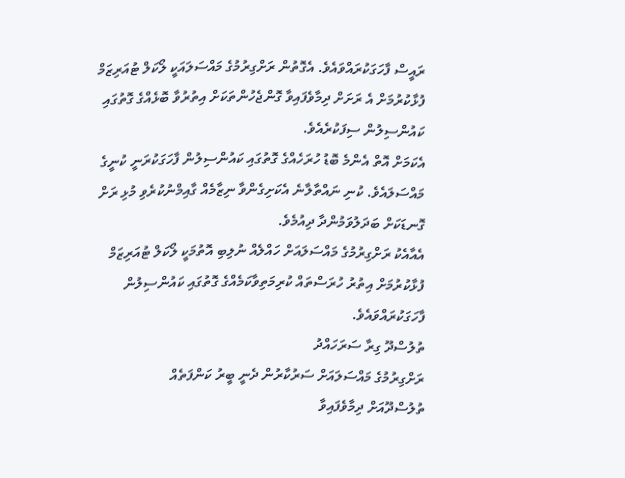ރައީސް ފާހަގަކުރައްވައެވެ. އެގޮތުން ރަށްގިރުމުގެ މައްސަލައަކީ ލޯކަލް ޓުއަރިޒަމް ފުޅާކުރުމަށް އެ ރަށަށް ދިމާވެފައިވާ ގޮންޖެހުންތަކަށް އިތުރުވާ ބޮޅެއްގެ ގޮތުގައި ކައުންސިލުން ސިފަކުރެއެވެ.
އެކަމަށް އޮތް އެންމެ ބޮޑު ހުރަހެއްގެ ގޮތުގައި ކައުންސިލުން ފާހަގަކުރަނީ ކުނީގެ މައްސަލައެވެ. ކުނި ނައްތާލާނެ އެކަށިގެންވާ ނިޒާމެއް ގާއިމްނުކުރެވި މުޅި ރަށް ގޮނޑަކަށް ބަދަލުވަމުންދާ ދިއުމެވެ.
އެއާއެކު ރަށްގިރުމުގެ މައްސަލައަށް ހައްލެއް ނުލިބި އޮތުމަކީ ލޯކަލް ޓުއަރިޒަމް ފުޅާކުރުމަށް އިތުރު ހުރަސްތައް ކުރިމަތިވާކަމެއްގެ ގޮތުގައި ކައުންސިލުން ފާހަގަކުރައްވައެވެ.
ތުލުސްދޫ ގިރާ ސަރަހައްދު
ރަށްގިރުމުގެ މައްސަލައަށް ސަރުކާރުން ދެނީ ބީރު ކަންފަތެއް
ތުލުސްދޫއަށް ދިމާވެފައިވާ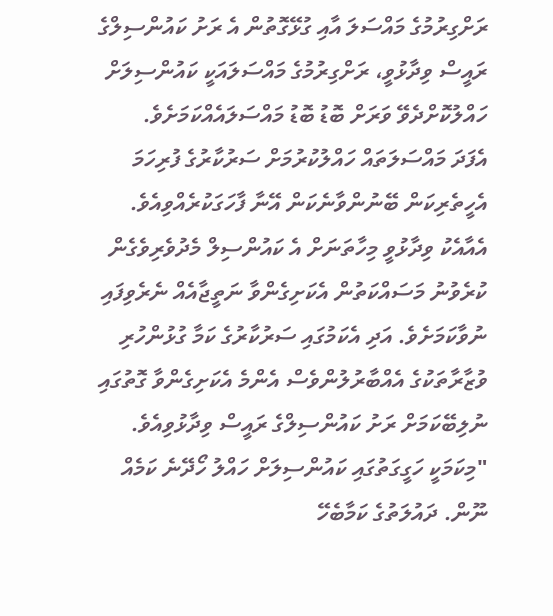ރަށްގިރުމުގެ މައްސަލަ އާއި ގުޅޭގޮތުން އެ ރަށު ކައުންސިލްގެ ރައީސް ވިދާޅުވީ، ރަށްގިރުމުގެ މައްސަލައަކީ ކައުންސިލަށް ހައްލުކޮށްދެވޭ ވަރަށް ބޮޑު ބޮޑު މައްސަލައެއްކަމަށެވެ.
އެފަދަ މައްސަލަތައް ހައްލުކުރުމަށް ސަރުކާރުގެ ފުރިހަމަ އެހީތެރިކަން ބޭނުންވާނެކަން އޭނާ ފާހަގަކުރެއްވިއެވެ.
އެއާއެކު ވިދާޅުވީ މިހާތަނަށް އެ ކައުންސިލް މެދުވެރިވެގެން ކުރެވުނު މަސައްކަތުން އެކަށިގެންވާ ނަތީޖާއެއް ނެރެވިފައި ނުވާކަމަށެވެ. އަދި އެކަމުގައި ސަރުކާރުގެ ކަމާ ގުޅުންހުރި ވުޒާރާތަކުގެ އެއްބާރުލުންވެސް އެންމެ އެކަށިގެންވާ ގޮތުގައި ނުލިބޭކަމަށް ރަށު ކައުންސިލްގެ ރައީސް ވިދާޅުވިއެވެ.
"މިކަމަކީ ހަގީގަތުގައި ކައުންސިލަށް ހައްލު ހޯދޭނެ ކަމެއް ނޫން. ދައުލަތުގެ ކަމާބެހޭ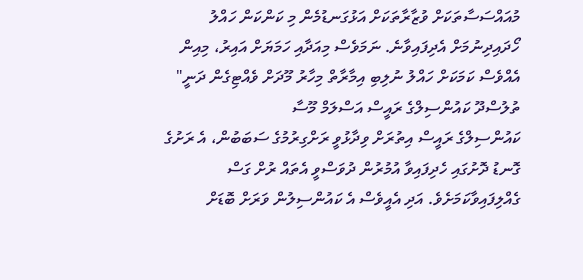މުއައްސަސާތަކަށް ވުޒާރާތަކަށް އަޅުގަނޑުމެން މި ކަންކަން ހައްލު ހޯދައިދިނުމަށް އެދިފައިވާނެ. ނަމަވެސް މިއަދާއި ހަމަޔަށް އައިރު، މިއިން އެއްވެސް ކަމަކަށް ހައްލު ނުލިބި އިމާރާތް މިހާރު މޫދަށް ވެއްޓިގެން ދަނީ"
ތުލުސްދޫ ކައުންސިލްގެ ރައީސް އަސްލަމް މޫސާ
ކައުންސިލްގެ ރައީސް އިތުރަށް ވިދާޅުވީ ރަށްގިރުމުގެ ސަބަބުން، އެ ރަށުގެ ގޮނޑު ދޮށުގައި ހެދިފައިވާ އުމުރުން ދުވަސްވީ އެތައް ރުށް ގަސް ގެއްލިފައިވާކަމަށެވެ. އަދި އެއީވެސް އެ ކައުންސިލުން ވަރަށް ބޮޑަށް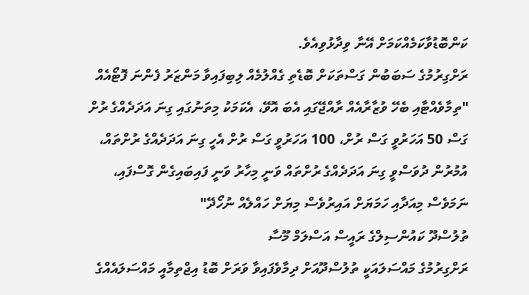ކަންބޮޑުވާކަމެއްކަމަށް އޭނާ ވިދާޅުވިއެވެ.
ރަށްގިރުމުގެ ސަބަބުން ގަސްތަކަށް ބޮޑެތި ގެއްލުމެއް ލިބިފައިވާ މަންޒަރު ފެންނަ ފޮޓޯއެއް
"ތިމާވެއްޓާއި ބެހޭ ވުޒާރާއެއް ރާއްޖޭގައި އެބަ އޮވޭ، އެކަމަކު މިތަނުގައި ގިނަ އަދަދެއްގެ ރުށް ގަސް 50 އަހަރުވީ ގަސް ރުށް، 100 އަހަރުވީ ގަސް ރުށް އެހީ ގިނަ އަދަދެއްގެ ރުށްތައް، އުމުރުން ދުވަސްވީ ގިނަ އަދަދެއްގެ ރުށްތައް ވަނީ މިހާރު ވަނީ ފައިބައިގެން ގޮސްފައި، ނަމަވެސް މިއަދާއި ހަމަޔަށް އައިރުވެސް މިޔަށް ހައްލެއް ނުހޯދޭ"
ތުލުސްދޫ ކައުންސިލްގެ ރައީސް އަސްލަމް މޫސާ
ރަށްގިރުމުގެ މައްސަލައަކީ ތުލުސްދޫއަށް ދިމާވެފައިވާ ވަރަށް ބޮޑު އިޖްތިމާއީ މައްސަލައެއްގެ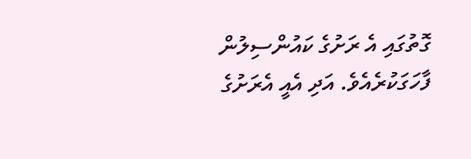ގޮތުގައި އެ ރަށުގެ ކައުންސިލުން ފާހަގަކުރެއެވެ. އަދި އެއީ އެރަށުގެ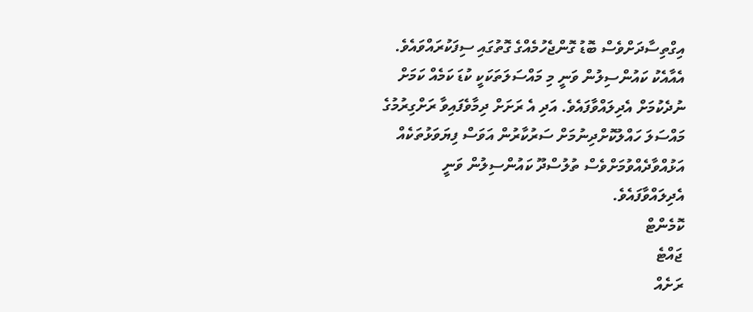އިގްތިސާދަށްވެސް ބޮޑު ގޮންޖެހުމެއްގެ ގޮތުގައި ސިފަކުރައްވައެވެ.
އެއާއެކު ކައުންސިލުން ވަނީ މި މައްސަލަތަކަކީ ކުޑަ ކަމެއް ކަމަށް ނުދެކުމަށް އެދިލައްވާފައެވެ. އަދި އެ ރަށަށް ދިމާވެފައިވާ ރަށްގިރުމުގެ މައްސަލަ ހައްލުކޮށްދިނުމަށް ސަރުކާރުން އަވަސް ފިޔަވަޅުތަކެއް އަޅުއްވާދެއްވުމަށްވެސް ތުލުސްދޫ ކައުންސިލުން ވަނީ އެދިލައްވާފައެވެ.
ކޮމެންޓް
ޖައްޓެ
ރަށެއް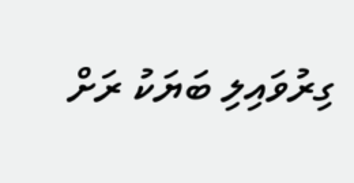ގިރުވައިލި ބަޔަކު ރަށް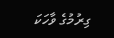ގިރުމުގެ ވާހަކަ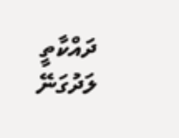ދައްކާތީ ލަދުގަނޭ